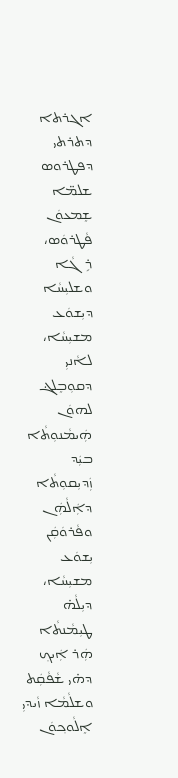ܐܓܪܬ‌ܐ ܕܬܪܬܝ ܕܦܛܪܘܣ
ܫܠܡ̈ܐ
ܫܸܡܥܘܿܢ ܦܵܛܪܘܿܣ، ܪܹܓܵܐ ܘܫܠܝܼܚܵܐ ܕܝܼܫܘܿܥ ܡܫܝܼܚܵܐ، ܠܐܵܢܝܼ ܕܩܘܼܒܸܠܔ ܠܗܘܿܢ ܗܲܝܡܵܢܘܼܬܵ‌ܐ ܒܝܲܕ ܙܲܕܝܼܩܘܼܬܵ‌ܐ ܕܐܲܠܵܗܲܢ ܘܦܵܪܘܿܩܲܢ ܝܼܫܘܿܥ ܡܫܝܼܚܵܐ، ܕܝܼܠܵܗ̇ ܛܝܼܡܵܢܬܵ‌ܐ ܗܲܪ ܐܲܝܟ݂ ܕܗ̇ܝ ܫܵܦܵܩܲܬ ܘܫܠܵܡܵܐ ܙܵܝܕܝܼ ܐܸܠܵܘܟ݂ܘܿܢ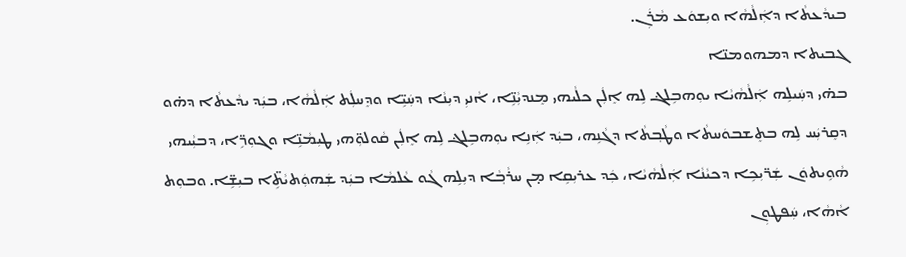ܒܝܕܵܥܬܵ‌ܐ ܕܐܲܠܵܗܵܐ ܘܝܼܫܘܿܥ ܡܵܪܲܢ.
ܓܒܝܬ‌ܐ ܕܡܗܘܡܢ̈ܐ
ܒܗ̇ܝ ܕܚܲܝܠܹܗ ܐܲܠܵܗܵܝܵܐ ܝܘܼܗܒܹܠܔ ܠܹܗ ܐܸܠܲܢ ܟܠܵܝܗ‌ܝ ܡܸܢܕܝܼܵܢܹ̈ܐ، ܐܵܢܝܼ ܕܝܼܢܵܐ ܕܚܲܝܹ̈ܐ ܘܕܸܚܠܲܬ ܐܲܠܵܗܵܐ، ܒܝܲܕ ܝܕܵܥܬܵ‌ܐ ܕܗ̇ܘ ܕܩܸܪܝܲܚ ܠܹܗ ܒܬܸܫܒܘܿܚܬܵ‌ܐ ܘܛܵܒ݂ܬܵ‌ܐ ܕܓܵܢܹܗ، ܒܝܲܕ ܐܲܢܹܐ ܝܘܼܗܒܹܠܔ ܠܹܗ ܐܸܠܲܢ ܩܵܘܠܘܼ̈ܗ‌ܝ ܛܝܼܡܵܢܹ̈ܐ ܘܓܘܼܪܹ̈ܐ، ܕܒܝܼܵܝܗ‌ܝ ܗܵܘܹܝܬܘܿܢ ܫܲܪ̈ܝܼܟܹܐ ܕܟܝܵܢܵܐ ܐܲܠܵܗܵܝܵܐ، ܟܲܕ ܥܪܝܼܩܹܐ ܡ̣ܢ ܚܪܵܒ݂ܵܐ ܕܝܼܠܹܗ ܓܵܘ ܥܵܠܡܵܐ ܒܝܲܕ ܫܲܗܘܲܬܝܵܬܹ̈‌ܐ ܒܝܼܫܹ̈ܐ. ܘܒܘܼܬ ܐܵܗܵܐ، ܚܲܦܛܘܼܢ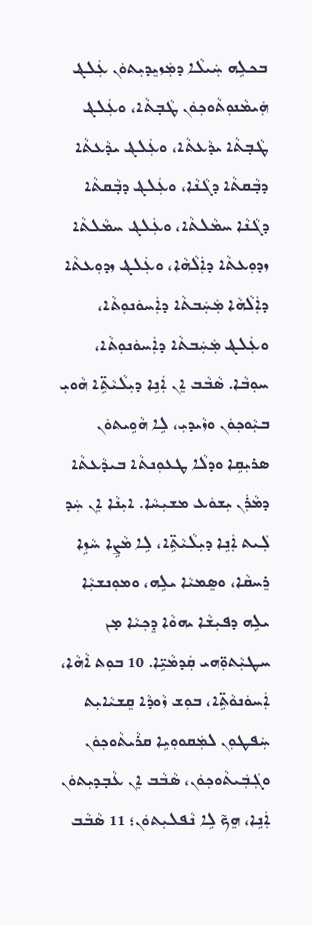ܒܟܠܹܗ ܚܲܝܠܵܐ ܕܡܲܙܝܸܕܝܼܬܘܿܢ ܥܲܠܔ ܗܲܝܡܵܢܘܼܬܵܘܟ݂ܘܿܢ ܛܵܒ݂ܬܵ‌ܐ، ܘܥܲܠܔ ܛܵܒ݂ܬܵ‌ܐ ܝܕܵܥܬܵ‌ܐ، ܘܥܲܠܔ ܝܕܵܥܬܵ‌ܐ ܕܒ݂ܵܩܬܵ‌ܐ ܕܓܵܢܵܐ، ܘܥܲܠܔ ܕܒ݂ܵܩܬܵ‌ܐ ܕܓܵܢܵܐ ܚܡܵܠܬܵ‌ܐ، ܘܥܲܠܔ ܚܡܵܠܬܵ‌ܐ ܙܕܘܼܥܬܵ‌ܐ ܕܐܲܠܵܗܵܐ، ܘܥܲܠܔ ܙܕܘܼܥܬܵ‌ܐ ܕܐܲܠܵܗܵܐ ܡܲܚܲܒܬܵ‌ܐ ܕܐܲܚܘܿܢܘܼܬܵ‌ܐ، ܘܥܲܠܔ ܡܲܚܲܒܬܵ‌ܐ ܕܐܲܚܘܿܢܘܼܬܵ‌ܐ، ܚܘܼܒܵܐ. ܣܵܒܵܒ ܐܸܢ ܐܲܢܹܐ ܕܝܼܠܵܝܵܬܹ̈‌ܐ ܗܵܘܝܼ ܒܝܼܵܘܟ݂ܘܿܢ ܘܙܵܝܕܝܼ، ܠܹܐ ܗܵܘܹܝܬܘܿܢ ܣܪܝܼܩܹܐ ܘܕܠܵܐ ܛܥܘܼܢܬܵ‌ܐ ܒܝܕܵܥܬܵ‌ܐ ܕܡܵܪܲܢ ܝܼܫܘܿܥ ܡܫܝܼܚܵܐ. ܐܝܼܢܵܐ ܐܸܢ ܚܲܕ ܠܲܝܬ ܐܲܢܹܐ ܕܝܼܠܵܝܵܬܹ̈‌ܐ، ܠܹܐ ܡܵܨܹܐ ܚܵܙܹܐ ܪܸܚܩܵܐ، ܘܣܸܡܝܵܐ ܝܠܹܗ، ܘܡܘܼܢܫܝܼܵܐ ܝܠܹܗ ܕܦܝܼܫܵܐ ܝܗܘܵܐ ܕܸܟ݂ܝܵܐ ܡ̣ܢ ܚܛܝܼܵܬܘܼ̈ܗ‌ܝ ܩܲܕܡܵܝܹ̈ܐ. 10 ܒܘܼܬ ܐܵܗܵܐ، ܐܲܚܘܿܢܘܵܬܹ̈‌ܐ، ܒܘܼܫ ܙܵܘܕܵܐ ܩܸܫܝܵܐܝܼܬ ܚܲܦܛܘܼܢ ܠܡܲܩܘܘܼܝܹܐ ܩܪܵܝܬܵܘܟ݂ܘܿܢ ܘܓܲܒܲܝܬܵܘܟ݂ܘܿܢ، ܣܵܒܵܒ ܐܸܢ ܥܵܒ݂ܕܝܼܬܘܿܢ ܐܲܢܹܐ، ܗܸܟ̃ ܠܹܐ ܢܵܦܠܝܼܬܘܿܢ؛ 11 ܣܵܒܵܒ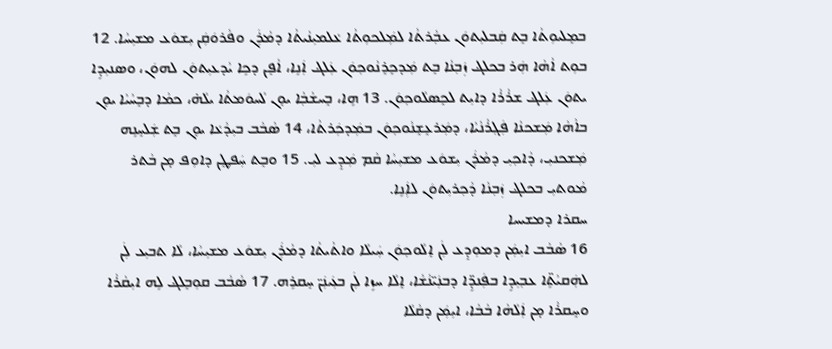ܒܡܸܠܝܘܼܬܵ‌ܐ ܒܸܬ ܩܲܒܠܝܼܬܘܿܢ ܥܒ݂ܵܪܬܵ‌ܐ ܠܡܲܠܟܘܼܬܵ‌ܐ ܥܵܠܡܝܼܢܵܝܬܵ‌ܐ ܕܡܵܪܲܢ ܘܦܵܪܘܿܩܲܢ ܝܼܫܘܿܥ ܡܫܝܼܚܵܐ. 12 ܒܘܼܬ ܐܵܗܵܐ ܗܲܪ ܒܟܠܔ ܙܲܒ݂ܢܵܐ ܒܸܬ ܡܲܕܟܸܪܸܢܵܘܟ݂ܘܿܢ ܥܲܠܔ ܐܲܢܹܐ، ܐܵܦܸܢ ܕܟܹܐ ܝܵܕܥܝܼܬܘܿܢ ܠܗܘܿܢ، ܘܣܢܝܼܕܹܐ ܝܬܘܿܢ ܥܲܠܔ ܫܪܵܪܵܐ ܕܐܝܼܬ ܠܟܸܣܠܵܘܟ݂ܘܿܢ. 13 ܗܹܐ، ܒܸܚܫܵܒ݂ܵܐ ܝܘܸܢ ܠܵܚܘܿܡܬܵ‌ܐ ܝܠܵܗ̇، ܟܡܵܐ ܕܒܸܚܵܝܵܐ ܝܘܸܢ ܒܐܵܗܵܐ ܡܲܫܟܢܵܐ ܦܲܓ݂ܪܵܢܵܝܵܐ، ܕܡܲܪܥܸܫܸܢܵܘܟ݂ܘܿܢ ܒܡܲܕܟܲܪܬܵ‌ܐ، 14 ܣܵܒܵܒ ܒܝܼܕܵܥܵܐ ܝܘܸܢ ܒܸܬ ܫܲܠܚܸܢܹܗ ܡܲܫܟܢܝܼ، ܕܵܐܟ݂ܝܼ ܕܡܵܪܲܢ ܝܼܫܘܿܥ ܡܫܝܼܚܵܐ ܩܵܡ ܡܲܕܸܥ ܠܝܼ. 15 ܘܒܸܬ ܚܲܦܛܸܢ ܕܐܘܼܦ ܡ̣ܢ ܒܵܬܪ ܡܵܘܬ‌ܝܼ ܒܟܠܔ ܙܲܒ݂ܢܵܐ ܕܵܟ݂ܪܝܼܬܘܿܢ ܠܐܲܢܹܐ.
ܚܩܪܐ ܕܡܫܝܚܐ
16 ܣܵܒܵܒ ܐܝܼܡܲܢ ܕܡܘܼܕܸܥ ܠܲܢ ܐܸܠܵܘܟ݂ܘܿܢ ܚܲܝܠܵܐ ܘܐܬܵܝܬܵ‌ܐ ܕܡܵܪܲܢ ܝܼܫܘܿܥ ܡܫܝܼܚܵܐ، ܠܵܐ ܬܒܝܼܥ ܠܲܢ ܠܗܲܩܝܵܬܹ̈‌ܐ ܥܒ݂ܝܼܕܹܐ ܒܦܲܢܕܹ̈ܐ ܕܒܢܲܝ̈ܢܵܫܵܐ، ܐܸܠܵܐ ܚܙܹܐ ܠܲܢ ܒܥܲܝܢܲܢ̈ ܚܸܩܪܹܗ. 17 ܣܵܒܵܒ ܩܘܼܒܸܠܔ ܠܹܗ ܐܝܼܩܵܪܵܐ ܘܚܸܩܪܵܐ ܡ̣ܢ ܐܲܠܵܗܵܐ ܒܵܒܵܐ، ܐܝܼܡܲܢ ܕܩܵܠܵܐ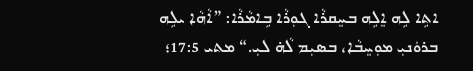ܐܬܹ‌ܐ ܠܹܗ ܐܸܠܹܗ ܒܚܸܩܪܵܐ ܓܘܼܪܵܐ ܒܹܐܡܵܪܵܐ: ”ܐܵܗܵܐ ܝܠܹܗ ܒܪܘܿܢܝܼ ܡܘܼܚܸܒܵܐ، ܒܣܝܼܡ ܠܵܗ̇ ܠܝܼ.“ ܡܬ‌ܝ 17:5؛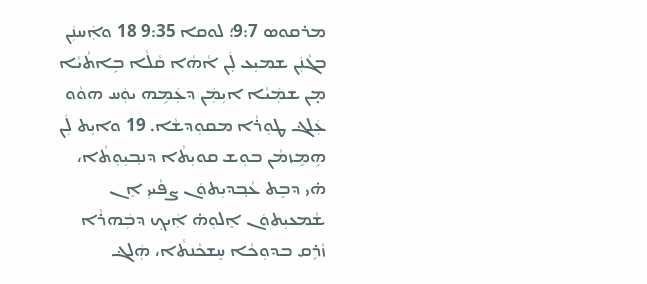ܡܪܩܘܣ 9:7؛ ܠܘܩܐ 9:35 18 ܘܐܲܚܢܲܢ ܒܓܵܢܲܢ ܫܡܝܼܥ ܠܲܢ ܐܵܗܵܐ ܩܵܠܵܐ ܒܹܐܬܵܝܵܐ ܡ̣ܢ ܫܡܲܝܵܐ ܐܝܼܡܲܢ ܕܥܲܡܹܗ ܝܘܲܚ ܗܘܵܘ ܥܲܠܔ ܛܘܼܪܵܐ ܡܩܘܼܕܫܵܐ. 19 ܘܐܝܼܬ ܠܲܢ ܗܹܡܸܙܡܵܢ ܒܘܼܫ ܩܘܝܼܬܵ‌ܐ ܕܢܒ݂ܝܼܘܼܬܵ‌ܐ، ܗ̇ܝ ܕܒܸܬ ܥܵܒ݂ܕܝܼܬܘܿܢ ܨܦܵܝܝܼ ܐܸܢ ܫܵܡܥܝܼܬܘܿܢ ܐܸܠܘܼܗ̇ ܐܲܝܟ݂ ܕܒܲܗܪܵܐ ܙܵܪܹܩ ܒܕܘܼܟܵܐ ܚܸܫܟܵܢܬܵ‌ܐ، ܗܲܠܔ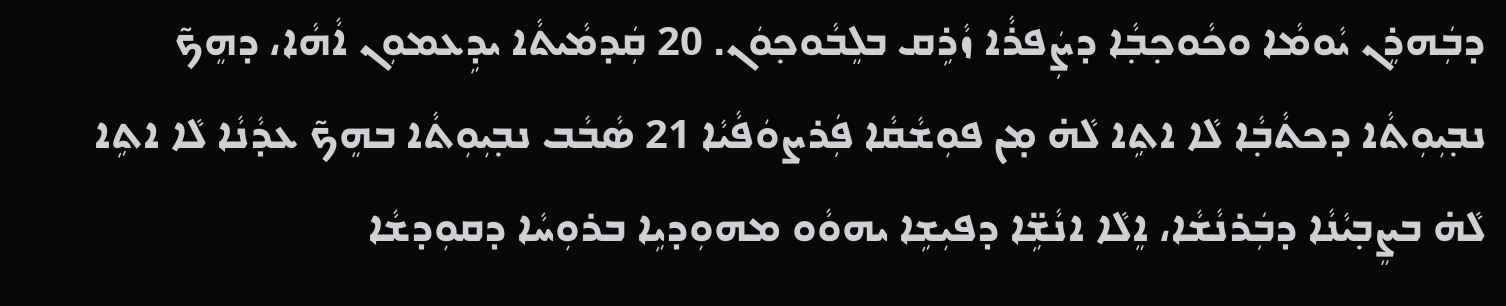ܕܒܲܗܪܸܢ ܝܵܘܡܵܐ ܘܟܵܘܟ݂ܒ݂ܵܐ ܕܨܲܦܪܵܐ ܙܵܪܹܩ ܒܠܸܒܵܘܟ݂ܘܿܢ. 20 ܩܲܕܡܵܝܬܵ‌ܐ ܝܕܹܥܡܘܼܢ ܐܵܗܵܐ، ܕܗܸܟ̃ ܢܒ݂ܝܼܘܼܬܵ‌ܐ ܕܟܬܵܒ݂ܵܐ ܠܵܐ ܐܬܹ‌ܐ ܠܵܗ̇ ܡ̣ܢ ܦܘܼܫܵܩܵܐ ܦܲܪܨܘܿܦܵܝܵܐ 21 ܣܵܒܵܒ ܢܒ݂ܝܼܘܼܬܵ‌ܐ ܒܗܸܟ̃ ܥܕܵܢܵܐ ܠܵܐ ܐܬܹ‌ܐ ܠܵܗ̇ ܒܨܸܒ݂ܝܵܢܵܐ ܕܒܲܪܢܵܫܵܐ، ܐܸܠܵܐ ܐܢܵܫܹ̈ܐ ܕܦܝܼܫܹܐ ܝܗܘܵܘ ܡܗܘܼܕܝܹܐ ܒܪܘܼܚܵܐ ܕܩܘܼܕܫܵܐ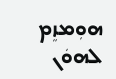ܗܘܼܡܙܸܡ ܠܗܘܿܢ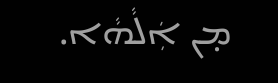ܡ̣ܢ ܐܲܠܵܗܵܐ.